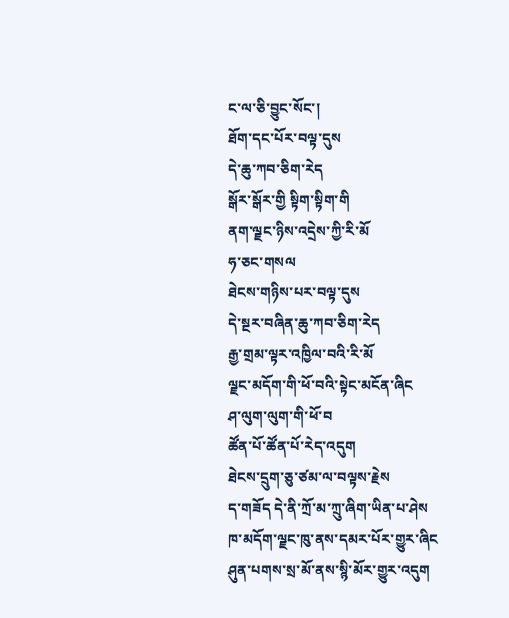ང་ལ་ཅི་བྱུང་སོང་།
ཐོག་དང་པོར་བལྟ་དུས
དེ་ཆུ་ཀབ་ཅིག་རེད
སྒོར་སྒོར་གྱི སྟིག་སྟིག་གི
ནག་ལྗང་ཉིས་འདྲེས་ཀྱི་རི་མོ
ཧ་ཅང་གསལ
ཐེངས་གཉིས་པར་བལྟ་དུས
དེ་སྔར་བཞིན་ཆུ་ཀབ་ཅིག་རེད
རྒྱ་གྲམ་ལྟར་འཁྱིལ་བའི་རི་མོ
ལྗང་མདོག་གི་ཕོ་བའི་སྟེང་མངོན་ཞིང
ཤ་ལུག་ལུག་གི་ཕོ་བ
ཚོན་པོ་ཚོན་པོ་རེད་འདུག
ཐེངས་དྲུག་ཅུ་ཙམ་ལ་བལྟས་རྗེས
ད་གཟོད དེ་ནི་ཀྲོ་མ་ཀྲུ་ཞིག་ཡིན་པ་ཤེས
ཁ་མདོག་ལྗང་ཁུ་ནས་དམར་པོར་གྱུར་ཞིང
ཤུན་པགས་སྲ་མོ་ནས་སྙི་མོར་གྱུར་འདུག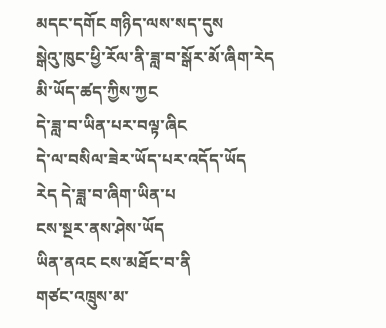མདང་དགོང གཉིད་ལས་སད་དུས
སྒེའུ་ཁུང་ཕྱི་རོལ་ནི་ཟླ་བ་སྒོར་མོ་ཞིག་རེད
མི་ཡོད་ཚད་ཀྱིས་ཀྱང
དེ་ཟླ་བ་ཡིན་པར་བལྟ་ཞིང
དེ་ལ་བསིལ་ཟེར་ཡོད་པར་འདོད་ཡོད
རེད དེ་ཟླ་བ་ཞིག་ཡིན་པ
ངས་སྔར་ནས་ཤེས་ཡོད
ཡིན་ནའང ངས་མཐོང་བ་ནི
གཙང་འཁྲུས་མ་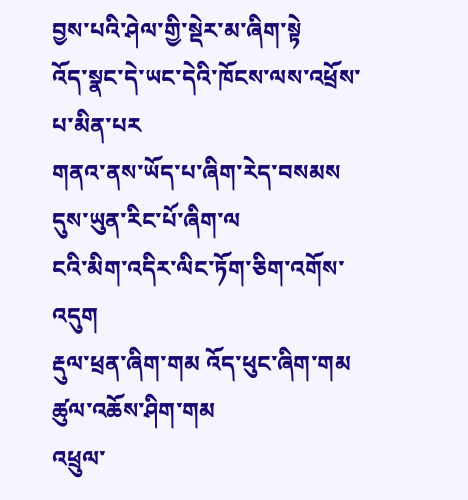བྱས་པའི་ཤེལ་གྱི་སྡེར་མ་ཞིག་སྟེ
འོད་སྣང་དེ་ཡང་དེའི་ཁོངས་ལས་འཕྲོས་པ་མིན་པར
གནའ་ནས་ཡོད་པ་ཞིག་རེད་བསམས
དུས་ཡུན་རིང་པོ་ཞིག་ལ
ངའི་མིག་འདིར་ལིང་ཏོག་ཅིག་འགོས་འདུག
རྡུལ་ཕྲན་ཞིག་གམ འོད་ཕུང་ཞིག་གམ
ཚུལ་འཆོས་ཤིག་གམ
འཕྲུལ་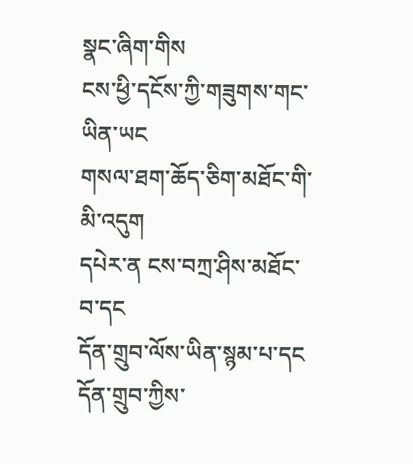སྣང་ཞིག་གིས
ངས་ཕྱི་དངོས་ཀྱི་གཟུགས་གང་ཡིན་ཡང
གསལ་ཐག་ཆོད་ཅིག་མཐོང་གི་མི་འདུག
དཔེར་ན ངས་བཀྲ་ཤིས་མཐོང་བ་དང
དོན་གྲུབ་ལོས་ཡིན་སྙམ་པ་དང
དོན་གྲུབ་ཀྱིས་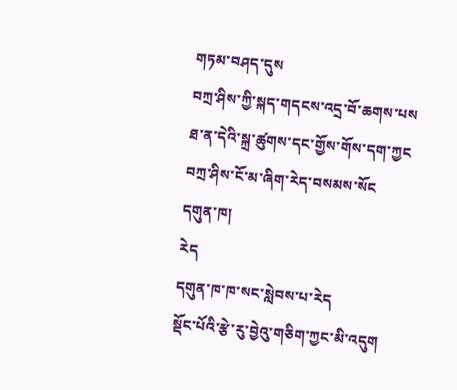གཏམ་བཤད་དུས
བཀྲ་ཤིས་ཀྱི་སྐད་གདངས་འདྲ་བོ་ཆགས་པས
ཐ་ན་དེའི་སྐྲ་ཚུགས་དང་གྱོས་གོས་དག་ཀྱང
བཀྲ་ཤིས་ངོ་མ་ཞིག་རེད་བསམས་སོང
དགུན་ཁ།
རེད
དགུན་ཁ་ཁ་སང་སླེབས་པ་རེད
སྡོང་པོའི་རྩེ་རུ་བྱེའུ་གཅིག་ཀྱང་མི་འདུག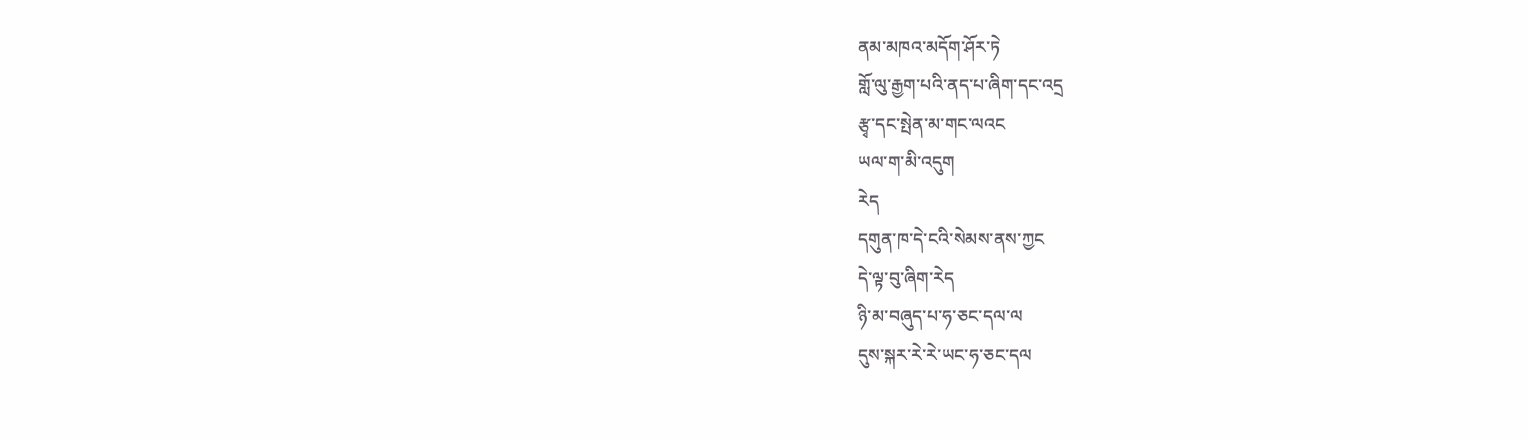ནམ་མཁའ་མདོག་ཤོར་ཏེ
གློ་ལུ་རྒྱག་པའི་ནད་པ་ཞིག་དང་འདྲ
རྩྭ་དང་སྤེན་མ་གང་ལའང
ཡལ་ག་མི་འདུག
རེད
དགུན་ཁ་དེ་ངའི་སེམས་ནས་ཀྱང
དེ་ལྟ་བུ་ཞིག་རེད
ཉི་མ་བཞུད་པ་ཧ་ཅང་དལ་ལ
དུས་སྐར་རེ་རེ་ཡང་ཧ་ཅང་དལ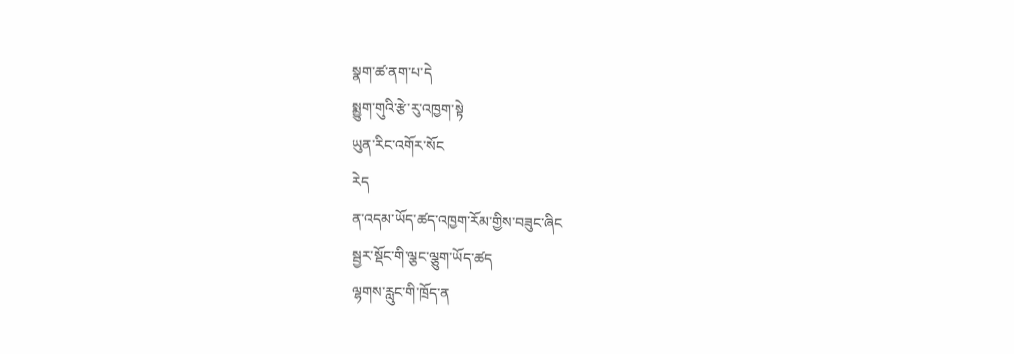སྣག་ཚ་ནག་པ་དེ
སྨྱུག་གུའི་རྩེ་རུ་འཁྱག་སྟེ
ཡུན་རིང་འགོར་སོང
རེད
ན་འདམ་ཡོད་ཚད་འཁྱག་རོམ་གྱིས་བཟུང་ཞིང
སྦྱར་སྡོང་གི་ལྕང་ལྕུག་ཡོད་ཚད
ལྷགས་རླུང་གི་ཁྲོད་ན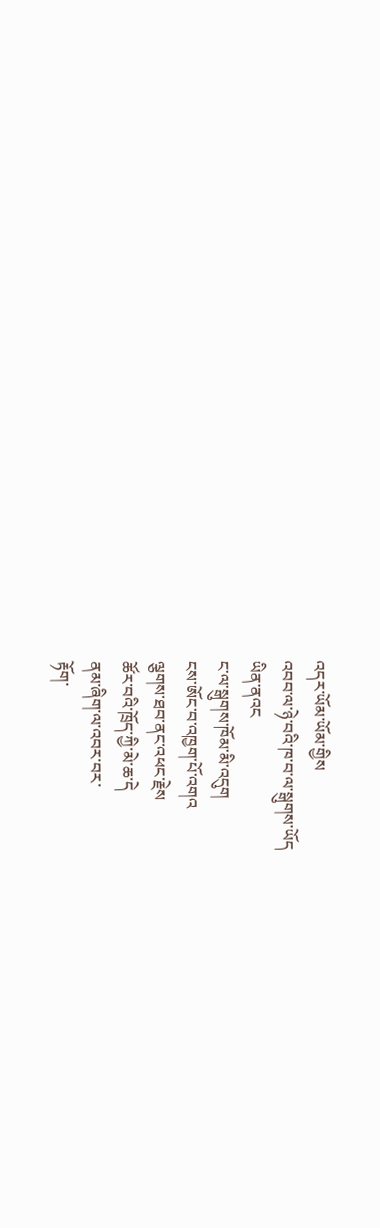འདར་ཡོམ་ཡོམ་གྱིས
འབབ་ལ་ཉེ་བའི་ཁ་བ་ལ་སྒུགས་ཡོད
ཡིན་ནའང
ང་ལ་སྒུགས་ཁོམ་མི་འདུག
ངས་ཨོང་བ་འཁྱག་པོ་འགའ
ལྕགས་ཐབ་ནང་འཕང་རྗེས
ཚོར་བའི་ཁྲོད་ཀྱི་མེ་ཆ་དེ
ནམ་ཞིག་ལ་འབར་བར་
རྟོག་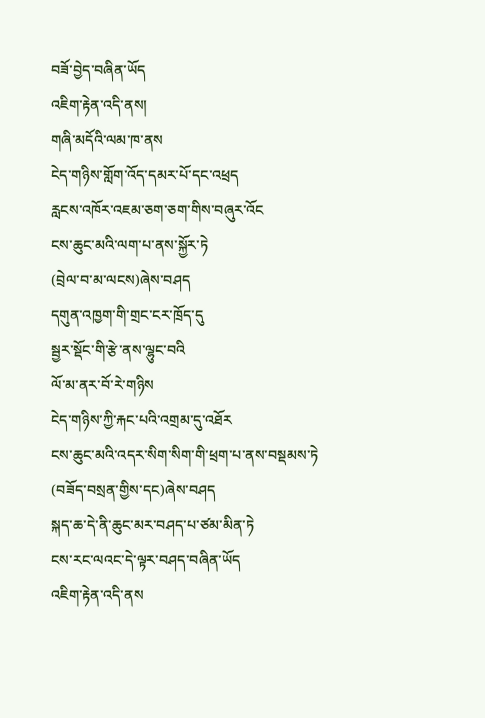བཟོ་བྱེད་བཞིན་ཡོད
འཇིག་རྟེན་འདི་ནས།
གཞི་མདོའི་ལམ་ཁ་ནས
ངེད་གཉིས་གློག་འོད་དམར་པོ་དང་འཕྲད
རླངས་འཁོར་འཇམ་ཅག་ཅག་གིས་བཞུར་འོང
ངས་ཆུང་མའི་ལག་པ་ནས་སྐྱོར་ཏེ
(བྲེལ་བ་མ་ལངས)ཞེས་བཤད
དགུན་འཁྱག་གི་གྲང་ངར་ཁྲོད་དུ
སྦྱར་སྡོང་གི་རྩེ་ནས་ལྷུང་བའི
ལོ་མ་ནར་བོ་རེ་གཉིས
ངེད་གཉིས་ཀྱི་རྐང་པའི་འགྲམ་དུ་འཐོར
ངས་ཆུང་མའི་འདར་སིག་སིག་གི་ཕྲག་པ་ནས་བསྡམས་ཏེ
(བཟོད་བསྲན་གྱིས་དང)ཞེས་བཤད
སྐད་ཆ་དེ་ནི་ཆུང་མར་བཤད་པ་ཙམ་མིན་ཏེ
ངས་རང་ལའང་དེ་ལྟར་བཤད་བཞིན་ཡོད
འཇིག་རྟེན་འདི་ནས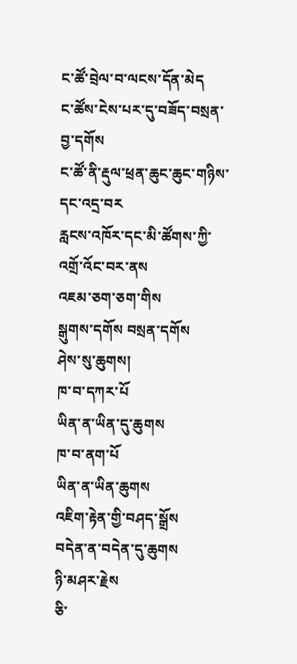ང་ཚོ་བྲེལ་བ་ལངས་དོན་མེད
ང་ཚོས་ངེས་པར་དུ་བཟོད་བསྲན་བྱ་དགོས
ང་ཚོ་ནི་རྡུལ་ཕྲན་ཆུང་ཆུང་གཉིས་དང་འདྲ་བར
རླངས་འཁོར་དང་མི་ཚོགས་ཀྱི་འགྲོ་འོང་བར་ནས
འཇམ་ཅག་ཅག་གིས
སྒུགས་དགོས བསྲན་དགོས
ཤེས་སུ་ཆུགས།
ཁ་བ་དཀར་པོ
ཡིན་ན་ཡིན་དུ་ཆུགས
ཁ་བ་ནག་པོ
ཡིན་ན་ཡིན་ཆུགས
འཇིག་རྟེན་གྱི་བཤད་སྒྲོས
བདེན་ན་བདེན་དུ་ཆུགས
ཉི་མཤར་རྗེས
ཅི་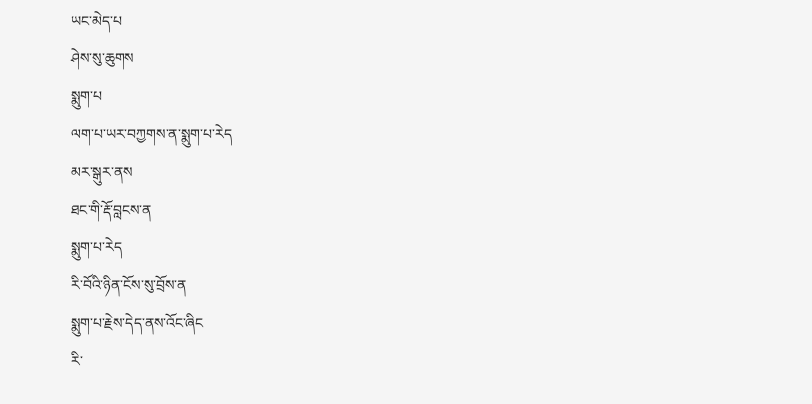ཡང་མེད་པ
ཤེས་སུ་ཆུགས
སྨུག་པ
ལག་པ་ཡར་བཀྱགས་ན་སྨུག་པ་རེད
མར་སྒུར་ནས
ཐང་གི་རྡོ་བླངས་ན
སྨུག་པ་རེད
རི་བོའི་ཉིན་ངོས་སུ་བྲོས་ན
སྨུག་པ་རྗེས་དེད་ནས་འོང་ཞིང
རི་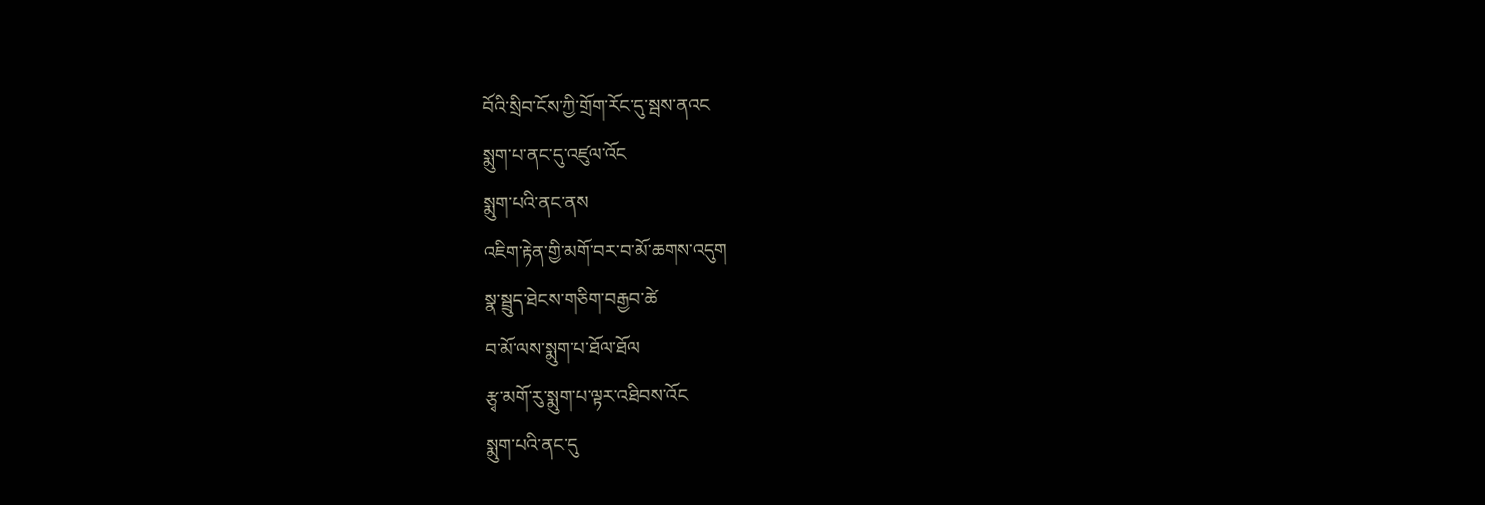བོའི་སྲིབ་ངོས་ཀྱི་གྲོག་རོང་དུ་སྦས་ནའང
སྨུག་པ་ནང་དུ་འཛུལ་འོང
སྨུག་པའི་ནང་ནས
འཇིག་རྟེན་གྱི་མགོ་བར་བ་མོ་ཆགས་འདུག
སྣ་སྦྲུད་ཐེངས་གཅིག་བརྒྱབ་ཚེ
བ་མོ་ལས་སྨུག་པ་ཐོལ་ཐོལ
རྩྭ་མགོ་རུ་སྨུག་པ་ལྟར་འཐིབས་འོང
སྨུག་པའི་ནང་དུ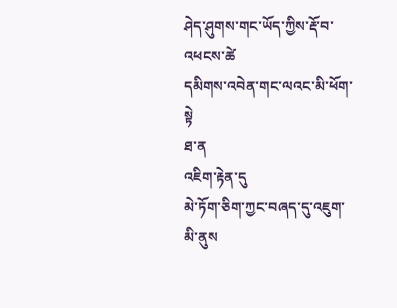ཤེད་ཤུགས་གང་ཡོད་ཀྱིས་རྡོ་བ་འཕངས་ཚེ
དམིགས་འབེན་གང་ལའང་མི་ཕོག་སྟེ
ཐ་ན
འཇིག་རྟེན་དུ
མེ་ཏོག་ཅིག་ཀྱང་བཞད་དུ་འཇུག་མི་ནུས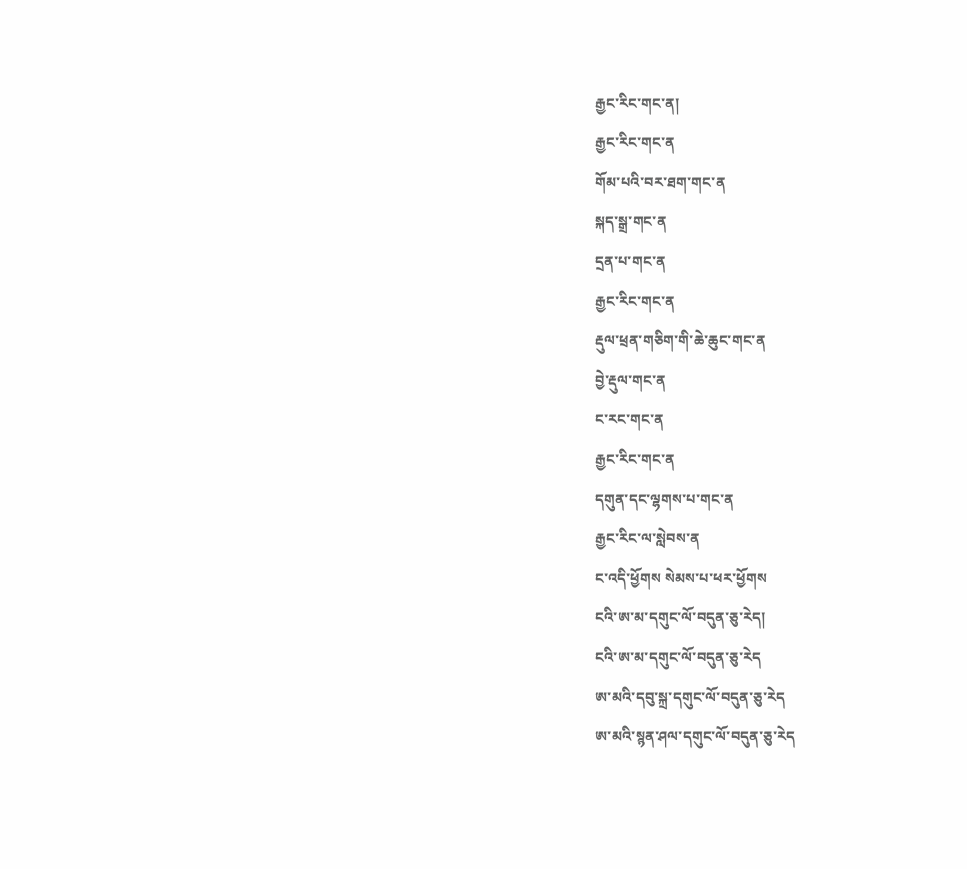རྒྱང་རིང་གང་ན།
རྒྱང་རིང་གང་ན
གོམ་པའི་བར་ཐག་གང་ན
སྐད་སྒྲ་གང་ན
དྲན་པ་གང་ན
རྒྱང་རིང་གང་ན
རྡུལ་ཕྲན་གཅིག་གི་ཆེ་ཆུང་གང་ན
བྱེ་རྡུལ་གང་ན
ང་རང་གང་ན
རྒྱང་རིང་གང་ན
དགུན་དང་ལྷགས་པ་གང་ན
རྒྱང་རིང་ལ་སླེབས་ན
ང་འདི་ཕྱོགས སེམས་པ་ཕར་ཕྱོགས
ངའི་ཨ་མ་དགུང་ལོ་བདུན་ཅུ་རེད།
ངའི་ཨ་མ་དགུང་ལོ་བདུན་ཅུ་རེད
ཨ་མའི་དབུ་སྐྲ་དགུང་ལོ་བདུན་ཅུ་རེད
ཨ་མའི་སྙན་ཤལ་དགུང་ལོ་བདུན་ཅུ་རེད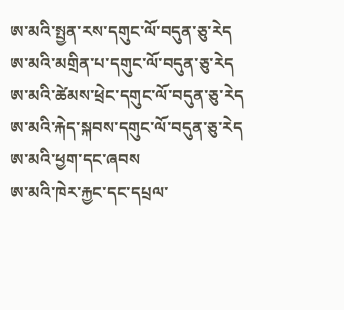ཨ་མའི་སྤྱན་རས་དགུང་ལོ་བདུན་ཅུ་རེད
ཨ་མའི་མགྲིན་པ་དགུང་ལོ་བདུན་ཅུ་རེད
ཨ་མའི་ཚེམས་ཕྲེང་དགུང་ལོ་བདུན་ཅུ་རེད
ཨ་མའི་རྐེད་སྐབས་དགུང་ལོ་བདུན་ཅུ་རེད
ཨ་མའི་ཕྱག་དང་ཞབས
ཨ་མའི་ཁེར་རྐྱང་དང་དཔྲལ་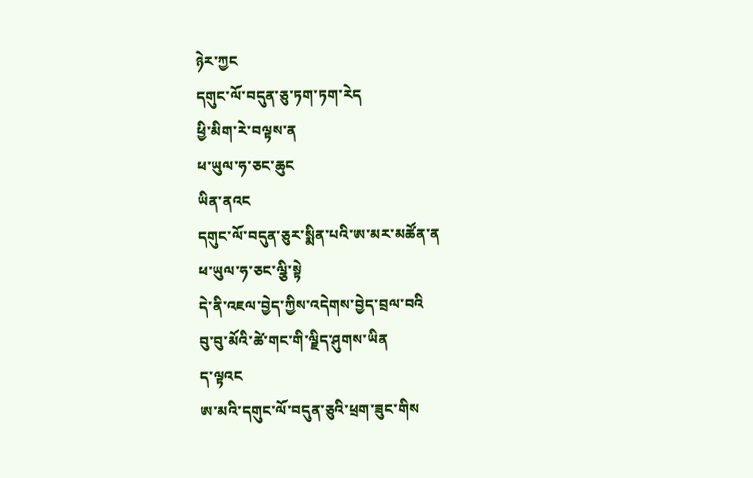ཉེར་ཀྱང
དགུང་ལོ་བདུན་ཅུ་ཏག་ཏག་རེད
ཕྱི་མིག་རེ་བལྟས་ན
ཕ་ཡུལ་ཧ་ཅང་ཆུང
ཡིན་ནའང
དགུང་ལོ་བདུན་ཅུར་སྨིན་པའི་ཨ་མར་མཚོན་ན
ཕ་ཡུལ་ཧ་ཅང་ལྕི་སྟེ
དེ་ནི་འཇལ་བྱེད་ཀྱིས་འདེགས་བྱེད་བྲལ་བའི
བུ་བུ་མོའི་ཚེ་གང་གི་ལྗིད་ཤུགས་ཡིན
ད་ལྟའང
ཨ་མའི་དགུང་ལོ་བདུན་ཅུའི་ཕྲག་ཟུང་གིས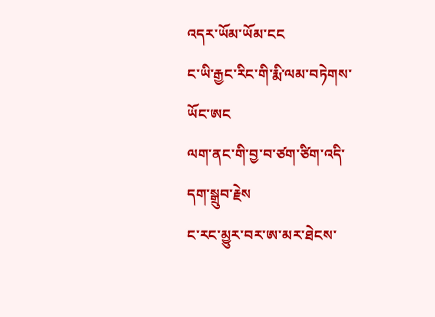འདར་ཡོམ་ཡོམ་ངང
ང་ཡི་རྒྱང་རིང་གི་རྨི་ལམ་བཏེགས་ཡོང་ཨང
ལག་ནང་གི་བྱ་བ་ཙག་ཙིག་འདི་དག་སྒྲུབ་རྗེས
ང་རང་མྱུར་བར་ཨ་མར་ཐེངས་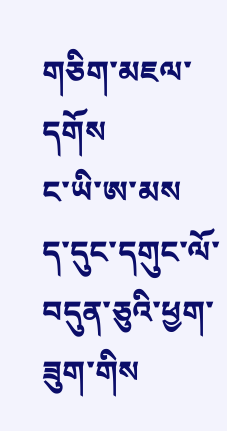གཅིག་མཇལ་དགོས
ང་ཡི་ཨ་མས
ད་དུང་དགུང་ལོ་བདུན་ཅུའི་ཕྱག་ཟུག་གིས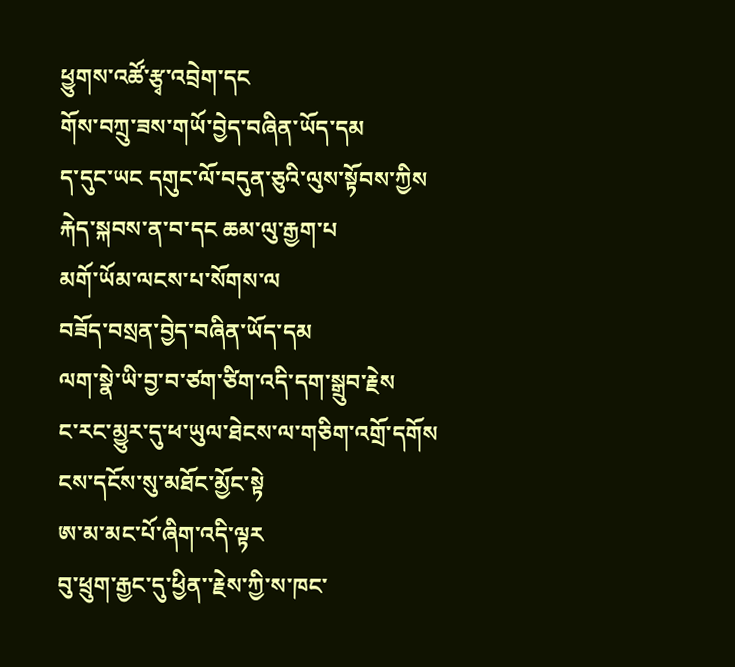ཕྱུགས་འཚོ་རྩྭ་འབྲེག་དང
གོས་བཀྲུ་ཟས་གཡོ་བྱེད་བཞིན་ཡོད་དམ
ད་དུང་ཡང དགུང་ལོ་བདུན་ཅུའི་ལུས་སྟོབས་ཀྱིས
རྐེད་སྐབས་ན་བ་དང ཆམ་ལུ་རྒྱག་པ
མགོ་ཡོམ་ལངས་པ་སོགས་ལ
བཟོད་བསྲན་བྱེད་བཞིན་ཡོད་དམ
ལག་སྣེ་ཡི་བྱ་བ་ཙག་ཙིག་འདི་དག་སྒྲུབ་རྗེས
ང་རང་མྱུར་དུ་ཕ་ཡུལ་ཐེངས་ལ་གཅིག་འགྲོ་དགོས
ངས་དངོས་སུ་མཐོང་མྱོང་སྟེ
ཨ་མ་མང་པོ་ཞིག་འདི་ལྟར
བུ་ཕྲུག་རྒྱང་དུ་ཕྱིན་་རྗེས་ཀྱི་ས་ཁང་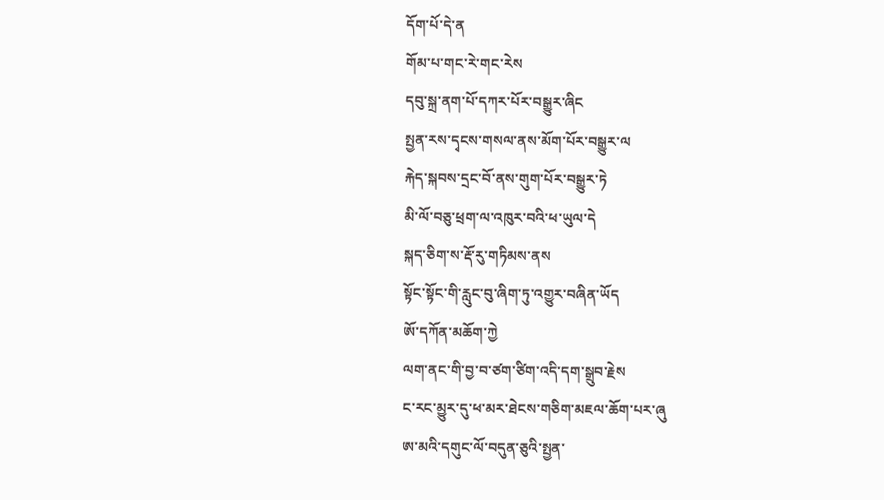དོག་པོ་དེ་ན
གོམ་པ་གང་རེ་གང་རེས
དབུ་སྐྲ་ནག་པོ་དཀར་པོར་བསྒྱུར་ཞིང
སྤྱན་རས་དྭངས་གསལ་ནས་མོག་པོར་བསྒྱུར་ལ
རྐེད་སྐབས་དྲང་བོ་ནས་གུག་པོར་བསྒྱུར་ཏེ
མི་ལོ་བཅུ་ཕྲག་ལ་འཁུར་བའི་ཕ་ཡུལ་དེ
སྐད་ཅིག་ས་རྡོ་རུ་གཏིམས་ནས
སྟོང་སྟོང་གི་རླུང་བུ་ཞིག་ཏུ་འགྱུར་བཞིན་ཡོད
ཨོ་དཀོན་མཆོག་ཀྱེ
ལག་ནང་གི་བྱ་བ་ཙག་ཙིག་འདི་དག་སྒྲུབ་རྗེས
ང་རང་མྱུར་དུ་ཕ་མར་ཐེངས་གཅིག་མཇལ་ཆོག་པར་ཞུ
ཨ་མའི་དགུང་ལོ་བདུན་ཅུའི་སྤྱན་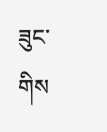ཟུང་གིས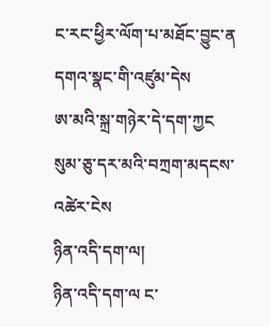ང་རང་ཕྱིར་ལོག་པ་མཐོང་བྱུང་ན
དགའ་སྣང་གི་འཛུམ་དེས
ཨ་མའི་སྐྲ་གཉེར་དེ་དག་ཀྱང
སུམ་ཅུ་དར་མའི་བཀྲག་མདངས་འཚེར་ངེས
ཉིན་འདི་དག་ལ།
ཉིན་འདི་དག་ལ ང་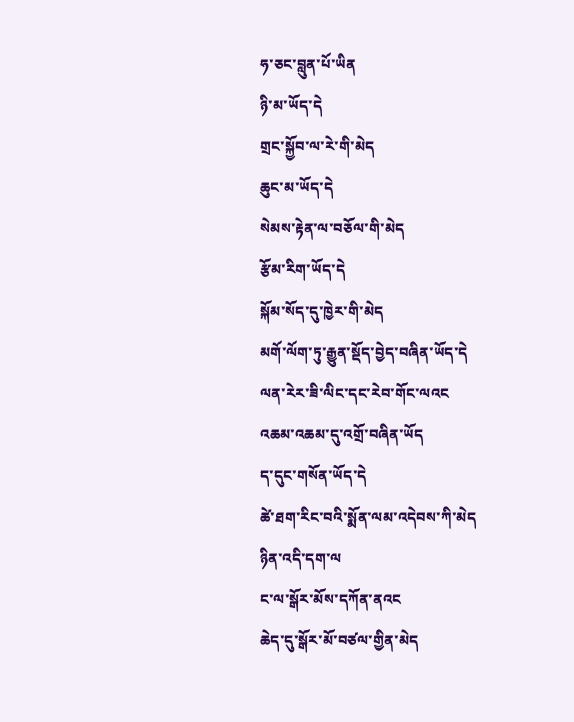ཧ་ཅང་བླུན་པོ་ཡིན
ཉི་མ་ཡོད་དེ
གྲང་སྐྱོབ་ལ་རེ་གི་མེད
ཆུང་མ་ཡོད་དེ
སེམས་རྟེན་ལ་བཅོལ་གི་མེད
རྩོམ་རིག་ཡོད་དེ
སྐོམ་སོད་དུ་ཁྱེར་གི་མེད
མགོ་ལོག་ཏུ་རྒྱུན་སྡོད་བྱེད་བཞིན་ཡོད་དེ
ལན་རེར་ཟི་ལིང་དང་རེབ་གོང་ལའང
འཆམ་འཆམ་དུ་འགྲོ་བཞིན་ཡོད
ད་དུང་གསོན་ཡོད་དེ
ཚེ་ཐག་རིང་བའི་སྨོན་ལམ་འདེབས་ཀི་མེད
ཉིན་འདི་དག་ལ
ང་ལ་སྒོར་མོས་དཀོན་ནའང
ཆེད་དུ་སྒོར་མོ་བཙལ་གྱིན་མེད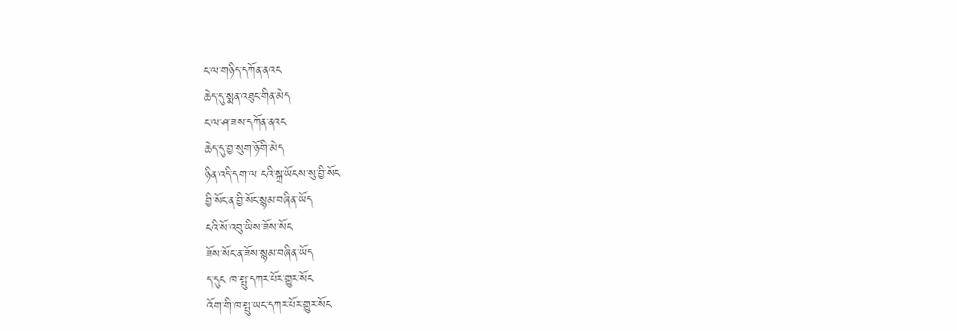ང་ལ་གཉིད་དཀོན་ནའང
ཆེད་དུ་སྨན་འཐུང་གིན་མེད
ང་ལ་ཤ་ཟས་དཀོན་ནའང
ཆེད་དུ་བྱ་སུག་ཉོ་གི་མེད
ཉིན་འདི་དག་ལ ངའི་སྐྲ་ཡོངས་སུ་བྱི་སོང
བྱི་སོང་ན་བྱི་སོང་སྙམ་བཞིན་ཡོད
ངའི་སོ་འབུ་ཡིས་ཟོས་སོང
ཟོས་སོང་ན་ཟོས་སྙམ་བཞིན་ཡོད
ད་དུང ཁ་སྤུ་དཀར་པོར་གྱུར་སོང
འོག་གི་ཁ་སྤུ་ཡང་དཀར་པོར་གྱུར་སོང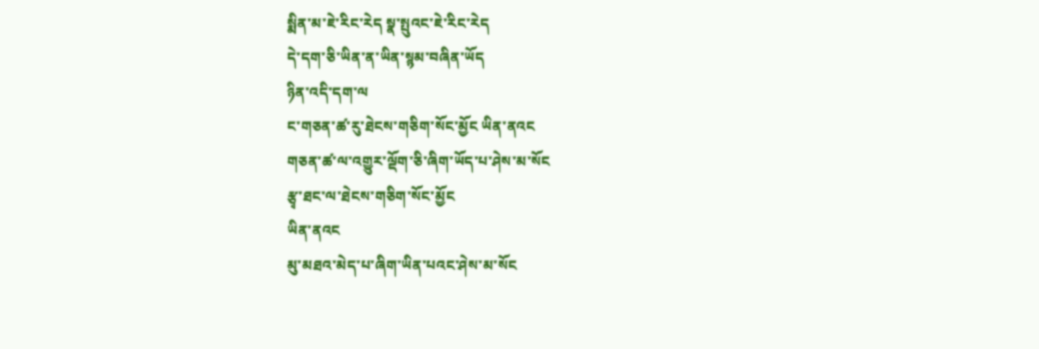སྨིན་མ་ཇེ་རིང་རེད སྣ་སྤུའང་ཇེ་རིང་རེད
དེ་དག་ཅི་ཡིན་ན་ཡིན་སྙམ་བཞིན་ཡོད
ཉིན་འདི་དག་ལ
ང་གཅན་ཚ་རུ་ཐེངས་གཅིག་སོང་མྱོང ཡིན་ནའང
གཅན་ཚ་ལ་འགྱུར་ལྡོག་ཅི་ཞིག་ཡོད་པ་ཤེས་མ་སོང
རྩྭ་ཐང་ལ་ཐེངས་གཅིག་སོང་མྱོང
ཡིན་ནའང
མུ་མཐའ་མེད་པ་ཞིག་ཡིན་པའང་ཤེས་མ་སོང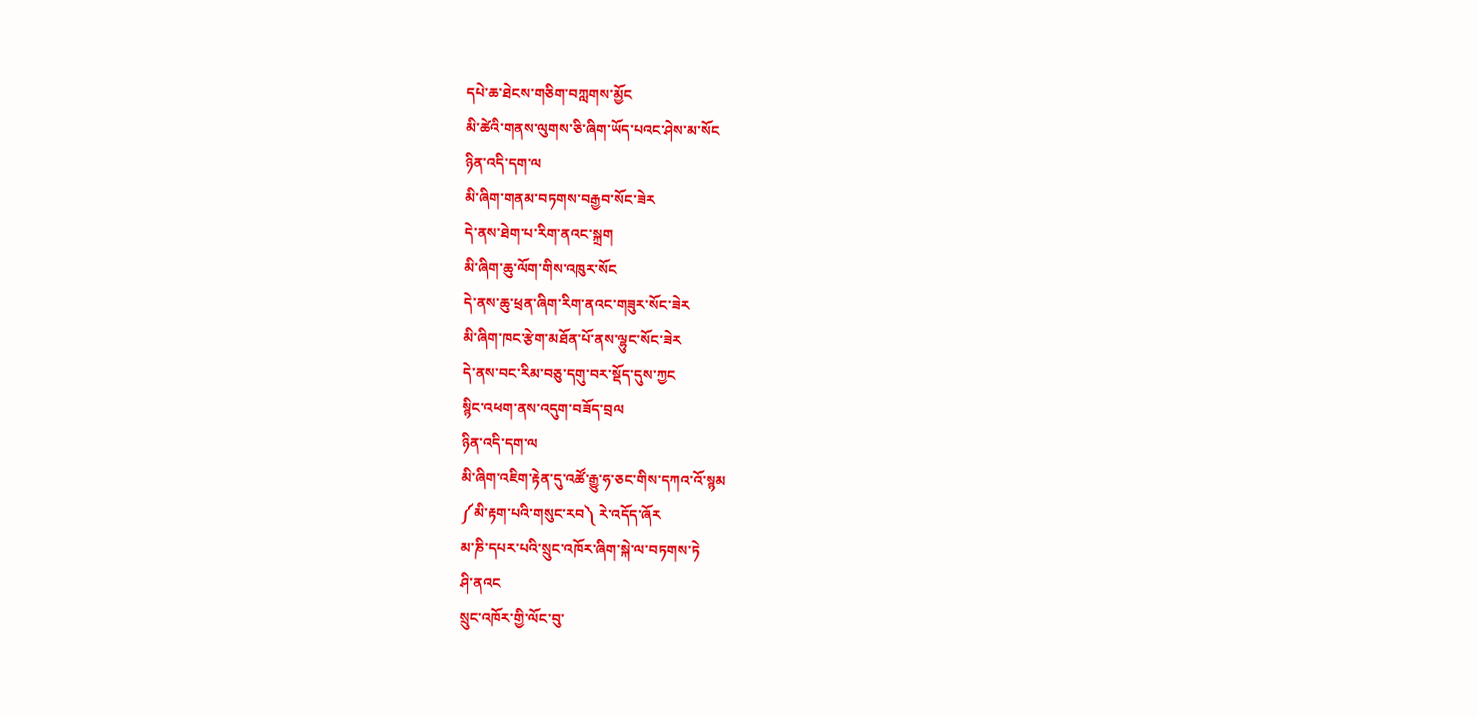དཔེ་ཆ་ཐེངས་གཅིག་བཀླགས་མྱོང
མི་ཚེའི་གནས་ལུགས་ཅི་ཞིག་ཡོད་པའང་ཤེས་མ་སོང
ཉིན་འདི་དག་ལ
མི་ཞིག་གནམ་བཏགས་བརྒྱབ་སོང་ཟེར
དེ་ནས་ཐེག་པ་རིག་ནའང་སྐྲག
མི་ཞིག་ཆུ་ལོག་གིས་འཁུར་སོང
དེ་ནས་ཆུ་ཕྲན་ཞིག་རིག་ནའང་གཟུར་སོང་ཟེར
མི་ཞིག་ཁང་རྩེག་མཐོན་པོ་ནས་ལྷུང་སོང་ཟེར
དེ་ནས་བང་རིམ་བཅུ་དགུ་བར་སྡོད་དུས་ཀྱང
སྙིང་འཕག་ནས་འདུག་བཟོད་བྲལ
ཉིན་འདི་དག་ལ
མི་ཞིག་འཇིག་རྟེན་དུ་འཚོ་རྒྱུ་ཧ་ཅང་གིས་དཀའ་འོ་སྙམ
༼མི་རྟག་པའི་གསུང་རབ༽ རེ་འདོད་ཞོར
མ་ཎི་དཔར་པའི་སྲུང་འཁོར་ཞིག་སྐེ་ལ་བཏགས་ཏེ
ཤི་ནའང
སྲུང་འཁོར་གྱི་ལོང་བུ་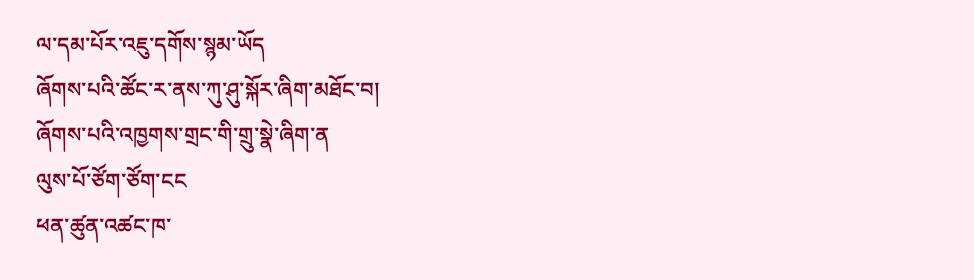ལ་དམ་པོར་འཇུ་དགོས་སྙམ་ཡོད
ཞོགས་པའི་ཚོང་ར་ནས་ཀུ་ཤུ་སྐོར་ཞིག་མཐོང་བ།
ཞོགས་པའི་འཁྱགས་གྲང་གི་གྲུ་སྣེ་ཞིག་ན
ལུས་པོ་ཙོག་ཙོག་ངང
ཕན་ཚུན་འཚང་ཁ་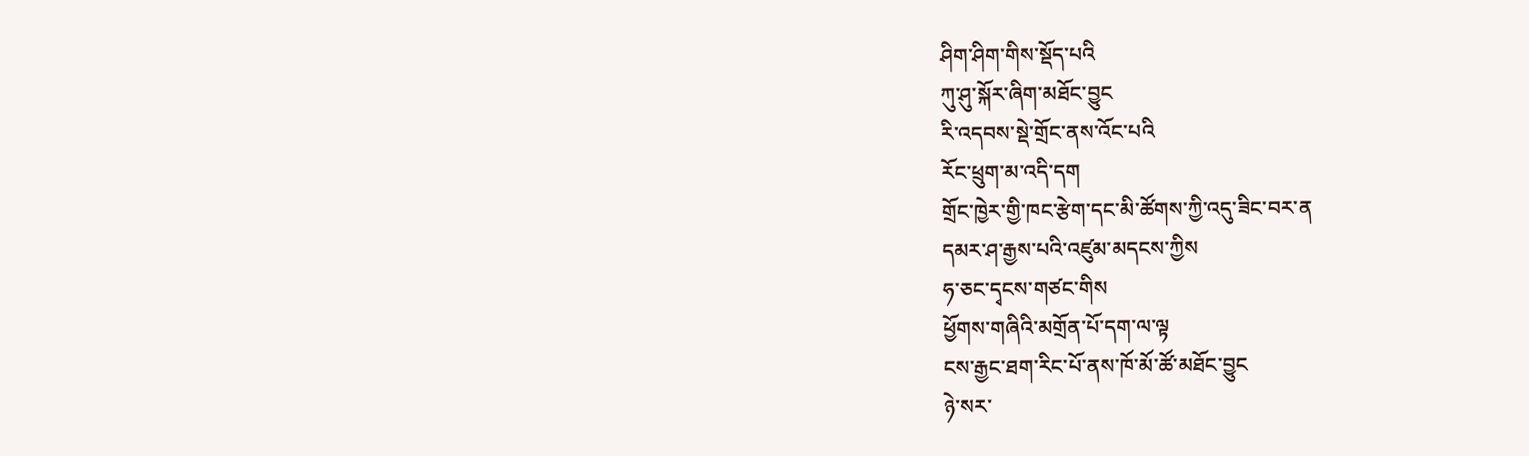ཤིག་ཤིག་གིས་སྡོད་པའི
ཀུ་ཤུ་སྐོར་ཞིག་མཐོང་བྱུང
རི་འདབས་སྡེ་གྲོང་ནས་འོང་པའི
རོང་ཕྲུག་མ་འདི་དག
གྲོང་ཁྱེར་གྱི་ཁང་རྩེག་དང་མི་ཚོགས་ཀྱི་འདུ་ཟིང་བར་ན
དམར་ཤ་རྒྱས་པའི་འཛུམ་མདངས་ཀྱིས
ཧ་ཅང་དྭངས་གཙང་གིས
ཕྱོགས་གཞིའི་མགྲོན་པོ་དག་ལ་ལྟ
ངས་རྒྱང་ཐག་རིང་པོ་ནས་ཁོ་མོ་ཚོ་མཐོང་བྱུང
ཉེ་སར་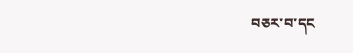བཅར་བ་དང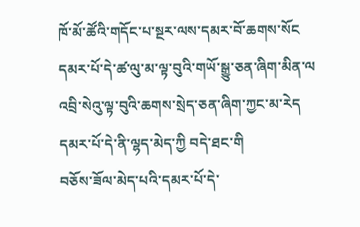ཁོ་མོ་ཚོའི་གདོང་པ་སྔར་ལས་དམར་བོ་ཆགས་སོང
དམར་པོ་དེ་ཚ་ལུ་མ་ལྟ་བུའི་གཡོ་སྒྱུ་ཅན་ཞིག་མིན་ལ
འབྲི་སེའུ་ལྟ་བུའི་ཆགས་སྲེད་ཅན་ཞིག་ཀྱང་མ་རེད
དམར་པོ་དེ་ནི་ལྷད་མེད་ཀྱི བདེ་ཐང་གི
བཅོས་ཟོལ་མེད་པའི་དམར་པོ་དེ་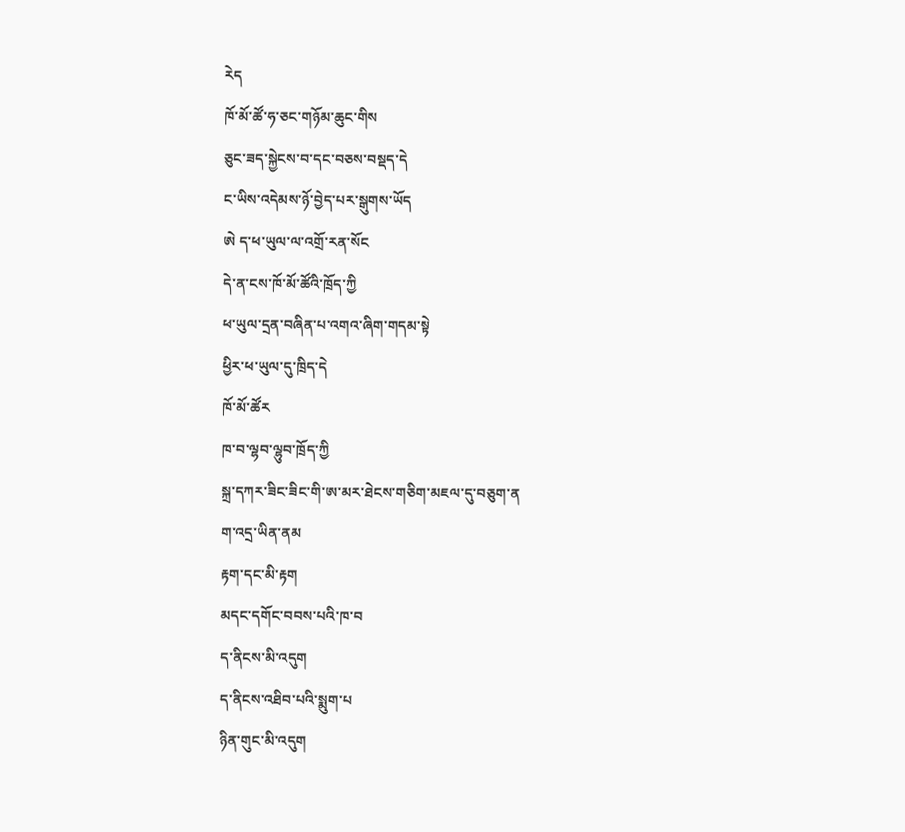རེད
ཁོ་མོ་ཚོ་ཧ་ཅང་གཉོམ་ཆུང་གིས
ཅུང་ཟད་སྐྱེངས་བ་དང་བཅས་བསྡད་དེ
ང་ཡིས་འདེམས་ཉོ་བྱེད་པར་སྒུགས་ཡོད
ཨེ ད་ཕ་ཡུལ་ལ་འགྲོ་རན་སོང
དེ་ན་ངས་ཁོ་མོ་ཚོའི་ཁྲོད་ཀྱི
ཕ་ཡུལ་དྲན་བཞིན་པ་འགའ་ཞིག་གདམ་སྟེ
ཕྱིར་ཕ་ཡུལ་དུ་ཁྲིད་དེ
ཁོ་མོ་ཚོར
ཁ་བ་ལྷབ་ལྷུབ་ཁྲོད་ཀྱི
སྐྲ་དཀར་ཟིང་ཟིང་གི་ཨ་མར་ཐེངས་གཅིག་མཇལ་དུ་བཅུག་ན
ག་འདྲ་ཡིན་ནམ
རྟག་དང་མི་རྟག
མདང་དགོང་བབས་པའི་ཁ་བ
ད་ནིངས་མི་འདུག
ད་ནིངས་འཐིབ་པའི་སྨུག་པ
ཉིན་གུང་མི་འདུག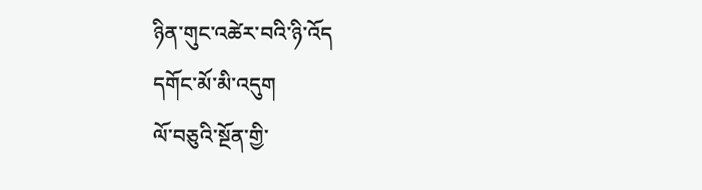ཉིན་གུང་འཚེར་བའི་ཉི་འོད
དགོང་མོ་མི་འདུག
ལོ་བཅུའི་སྔོན་གྱི་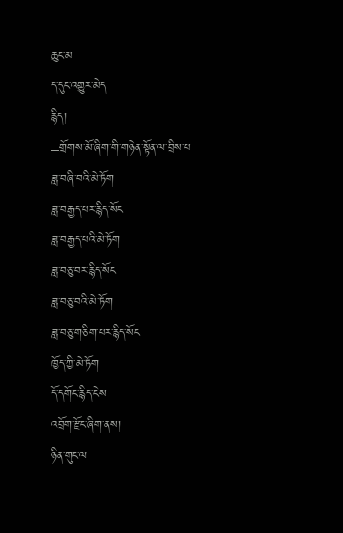ཆུང་མ
ད་དུང་འགྱུར་མེད
རྙིད།
–གྲོགས་མོ་ཞིག་གི་གཉེན་སྟོན་ལ་བྲིས་པ
ཟླ་བཞི་བའི་མེ་ཏོག
ཟླ་བརྒྱད་པར་རྙིད་སོང
ཟླ་བརྒྱད་པའི་མེ་ཏོག
ཟླ་བཅུ་བར་རྙིད་སོང
ཟླ་བཅུ་བའི་མེ་ཏོག
ཟླ་བཅུ་གཅིག་པར་རྙིད་སོང
ཁྱོད་ཀྱི་མེ་ཏོག
དོ་དགོང་རྙིད་ངེས
འབྲོག་རྫོང་ཞིག་ནས།
ཉིན་གུང་ལ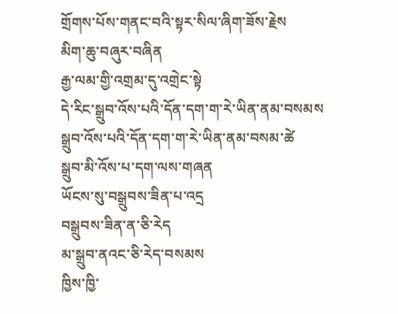གྲོགས་པོས་གནང་བའི་སྟར་སིལ་ཞིག་ཟོས་རྗེས
མིག་ཆུ་བཞུར་བཞིན
རྒྱ་ལམ་གྱི་འགྲམ་དུ་འགྲེང་སྟེ
དེ་རིང་སྒྲུབ་འོས་པའི་དོན་དག་ག་རེ་ཡིན་ནམ་བསམས
སྒྲུབ་འོས་པའི་དོན་དག་ག་རེ་ཡིན་ནམ་བསམ་ཚེ
སྒྲུབ་མི་འོས་པ་དག་ལས་གཞན
ཡོངས་སུ་བསྒྲུབས་ཟིན་པ་འདྲ
བསྒྲུབས་ཟིན་ན་ཅི་རེད
མ་སྒྲུབ་ནའང་ཅི་རེད་བསམས
ཁྱིས་ཁྱི་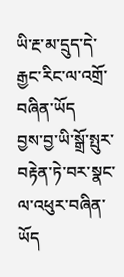ཡི་རྔ་མ་དྲུད་དེ་རྒྱང་རིང་ལ་འགྲོ་བཞིན་ཡོད
བྱས་བྱ་ཡི་སྒྲོ་སྤུར་བརྟེན་ཏེ་བར་སྣང་ལ་འཕུར་བཞིན་ཡོད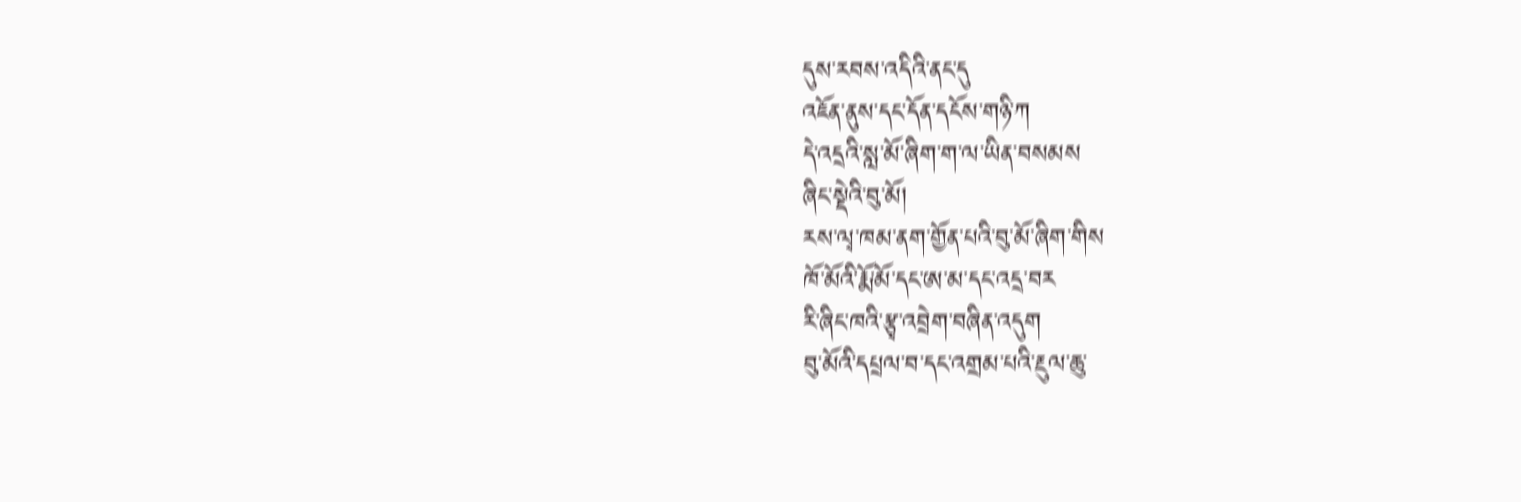དུས་རབས་འདིའི་ནང་དུ
འཇོན་ནུས་དང་དོན་དངོས་གཉི་ཀ
དེ་འདྲའི་སླ་མོ་ཞིག་ག་ལ་ཡིན་བསམས
ཞིང་སྡེའི་བུ་མོ།
རས་ལྭ་ཁམ་ནག་གྱོན་པའི་བུ་མོ་ཞིག་གིས
ཁོ་མོའི་རྨོ་མོ་དང་ཨ་མ་དང་འདྲ་བར
རི་ཞིང་ཁའི་རྩྭ་འབྲེག་བཞིན་འདུག
བུ་མོའི་དཔྲལ་བ་དང་འགྲམ་པའི་རྔུལ་ཆུ་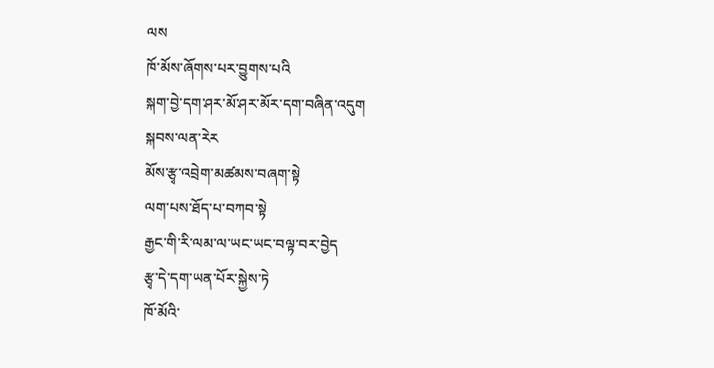ལས
ཁོ་མོས་ཞོགས་པར་བྱུགས་པའི
སྐག་བྱེ་དག་ཤར་མོ་ཤར་མོར་དག་བཞིན་འདུག
སྐབས་ལན་རེར
མོས་རྩྭ་འབྲེག་མཚམས་བཞག་སྟེ
ལག་པས་ཐོད་པ་བཀབ་སྟེ
རྒྱང་གི་རི་ལམ་ལ་ཡང་ཡང་བལྟ་བར་བྱེད
རྩྭ་དེ་དག་ཡན་པོར་སྐྱེས་ཏེ
ཁོ་མོའི་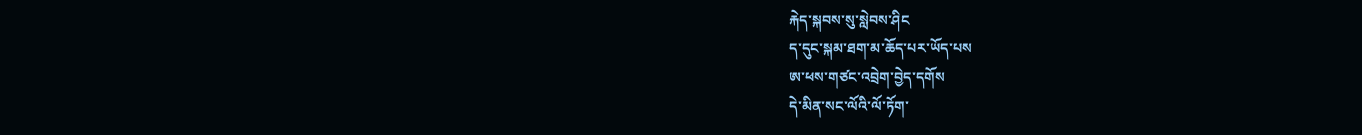རྐེད་སྐབས་སུ་སླེབས་ཤིང
ད་དུང་སྐམ་ཐག་མ་ཆོད་པར་ཡོད་པས
ཨ་ཕས་གཙང་འབྲེག་བྱེད་དགོས
དེ་མིན་སང་ལོའི་ལོ་ཏོག་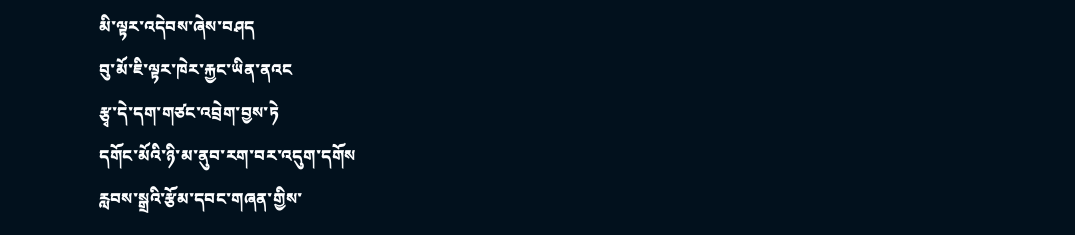མི་ལྟར་འདེབས་ཞེས་བཤད
བུ་མོ་ཇི་ལྟར་ཁེར་རྐྱང་ཡིན་ནའང
རྩྭ་དེ་དག་གཙང་འབྲེག་བྱས་ཏེ
དགོང་མོའི་ཉི་མ་ནུབ་རག་བར་འདུག་དགོས
རླབས་སྒྲའི་རྩོམ་དབང་གཞན་གྱིས་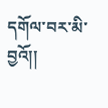དགོལ་བར་མི་བྱའོ།།